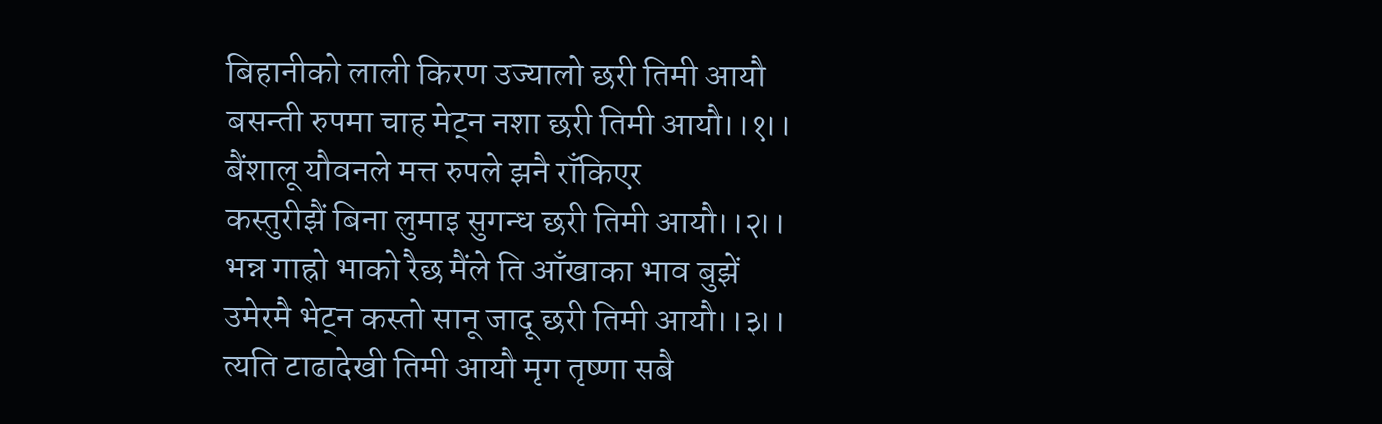बिहानीको लाली किरण उज्यालो छरी तिमी आयौ
बसन्ती रुपमा चाह मेट्न नशा छरी तिमी आयौ।।१।।
बैंशालू यौवनले मत्त रुपले झनै राँकिएर
कस्तुरीझैं बिना लुमाइ सुगन्ध छरी तिमी आयौ।।२।।
भन्न गाह्रो भाको रैछ मैंले ति आँखाका भाव बुझें
उमेरमै भेट्न कस्तो सानू जादू छरी तिमी आयौ।।३।।
त्यति टाढादेखी तिमी आयौ मृग तृष्णा सबै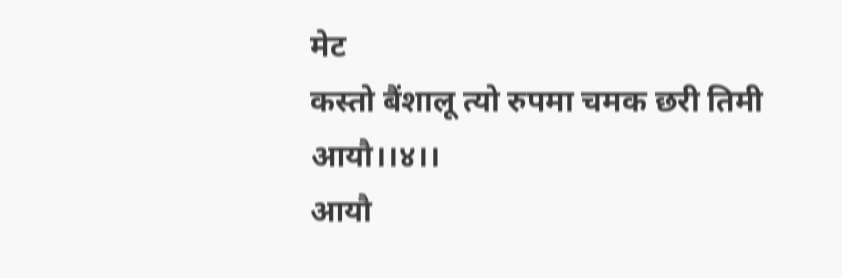मेट
कस्तो बैंशालू त्यो रुपमा चमक छरी तिमी आयौ।।४।।
आयौ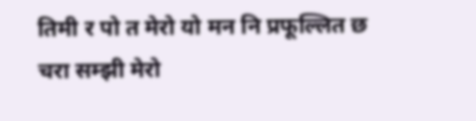तिमी र पो त मेरो यो मन नि प्रफूल्लित छ
चरा सम्झी मेरो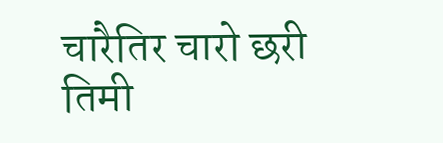चारैतिर चारो छरी तिमी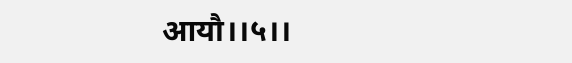आयौ।।५।।